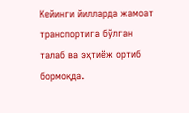Кейинги йилларда жамоат транспортига бўлган талаб ва эҳтиёж ортиб бормоқда.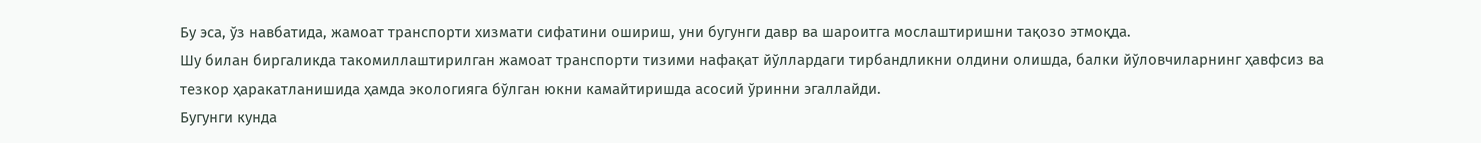Бу эса, ўз навбатида, жамоат транспорти хизмати сифатини ошириш, уни бугунги давр ва шароитга мослаштиришни тақозо этмоқда.
Шу билан биргаликда такомиллаштирилган жамоат транспорти тизими нафақат йўллардаги тирбандликни олдини олишда, балки йўловчиларнинг ҳавфсиз ва тезкор ҳаракатланишида ҳамда экологияга бўлган юкни камайтиришда асосий ўринни эгаллайди.
Бугунги кунда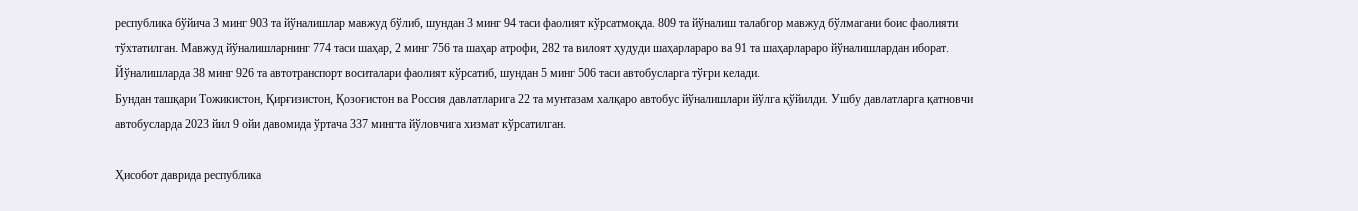республика бўйича 3 минг 903 та йўналишлар мавжуд бўлиб, шундан 3 минг 94 таси фаолият кўрсатмоқда. 809 та йўналиш талабгор мавжуд бўлмагани боис фаолияти тўхтатилган. Мавжуд йўналишларнинг 774 таси шаҳар, 2 минг 756 та шаҳар атрофи, 282 та вилоят ҳудуди шаҳарлараро ва 91 та шаҳарлараро йўналишлардан иборат. Йўналишларда 38 минг 926 та автотранспорт воситалари фаолият кўрсатиб, шундан 5 минг 506 таси автобусларга тўғри келади.
Бундан ташқари Тожикистон, Қирғизистон, Қозоғистон ва Россия давлатларига 22 та мунтазам халқаро автобус йўналишлари йўлга қўйилди. Ушбу давлатларга қатновчи автобусларда 2023 йил 9 ойи давомида ўртача 337 мингта йўловчига хизмат кўрсатилган.

Ҳисобот даврида республика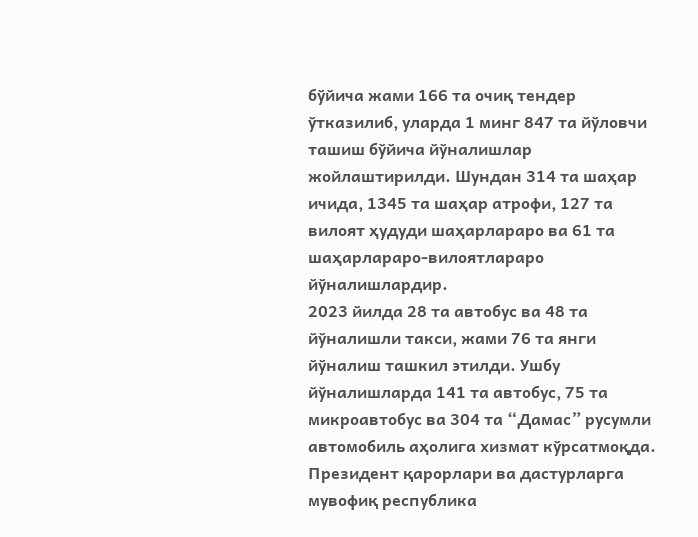бўйича жами 166 та очиқ тендер ўтказилиб, уларда 1 минг 847 та йўловчи ташиш бўйича йўналишлар жойлаштирилди. Шундан 314 та шаҳар ичида, 1345 та шаҳар атрофи, 127 та вилоят ҳудуди шаҳарлараро ва 61 та шаҳарлараро-вилоятлараро йўналишлардир.
2023 йилда 28 та автобус ва 48 та йўналишли такси, жами 76 та янги йўналиш ташкил этилди. Ушбу йўналишларда 141 та автобус, 75 та микроавтобус ва 304 та “Дамас” русумли автомобиль аҳолига хизмат кўрсатмоқда.
Президент қарорлари ва дастурларга мувофиқ республика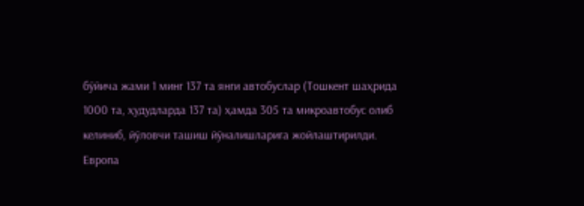бўйича жами 1 минг 137 та янги автобуслар (Тошкент шаҳрида 1000 та, ҳудудларда 137 та) ҳамда 305 та микроавтобус олиб келиниб, йўловчи ташиш йўналишларига жойлаштирилди.
Европа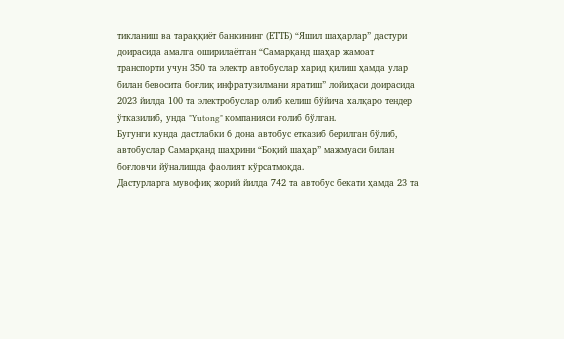тикланиш ва тараққиёт банкининг (ЕТТБ) “Яшил шаҳарлар” дастури доирасида амалга оширилаётган “Самарқанд шаҳар жамоат транспорти учун 350 та электр автобуслар харид қилиш ҳамда улар билан бевосита боғлиқ инфратузилмани яратиш” лойиҳаси доирасида 2023 йилда 100 та электробуслар олиб келиш бўйича халқаро тендер ўтказилиб, унда "Yutong" компанияси ғолиб бўлган.
Бугунги кунда дастлабки 6 дона автобус етказиб берилган бўлиб, автобуслар Самарқанд шаҳрини “Боқий шаҳар” мажмуаси билан боғловчи йўналишда фаолият кўрсатмоқда.
Дастурларга мувофиқ жорий йилда 742 та автобус бекати ҳамда 23 та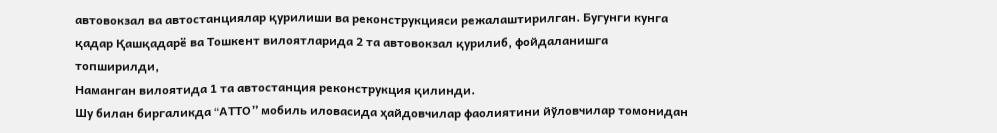автовокзал ва автостанциялар қурилиши ва реконструкцияси режалаштирилган. Бугунги кунга қадар Қашқадарё ва Тошкент вилоятларида 2 та автовокзал қурилиб, фойдаланишга топширилди,
Наманган вилоятида 1 та автостанция реконструкция қилинди.
Шу билан биргаликда “AТТО” мобиль иловасида ҳайдовчилар фаолиятини йўловчилар томонидан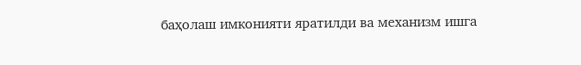баҳолаш имконияти яратилди ва механизм ишга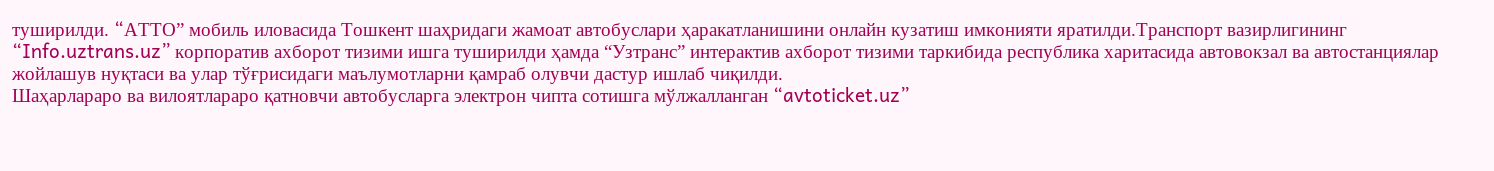туширилди. “AТТО” мобиль иловасида Тошкент шаҳридаги жамоат автобуслари ҳаракатланишини онлайн кузатиш имконияти яратилди.Транспорт вазирлигининг “Info.uztrans.uz” корпоратив ахборот тизими ишга туширилди ҳамда “Узтранс” интерактив ахборот тизими таркибида республика харитасида автовокзал ва автостанциялар жойлашув нуқтаси ва улар тўғрисидаги маълумотларни қамраб олувчи дастур ишлаб чиқилди.
Шаҳарлараро ва вилоятлараро қатновчи автобусларга электрон чипта сотишга мўлжалланган “avtoticket.uz”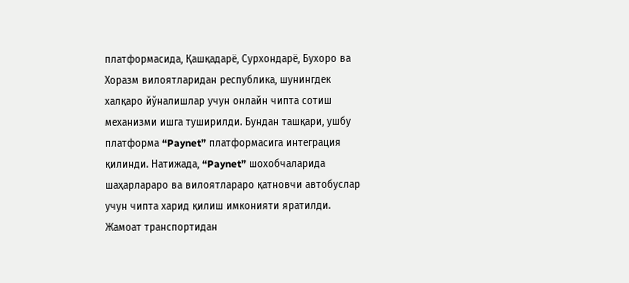платформасида, Қашқадарё, Сурхондарё, Бухоро ва Хоразм вилоятларидан республика, шунингдек халқаро йўналишлар учун онлайн чипта сотиш механизми ишга туширилди. Бундан ташқари, ушбу платформа “Paynet” платформасига интеграция қилинди. Натижада, “Paynet” шохобчаларида шаҳарлараро ва вилоятлараро қатновчи автобуслар учун чипта харид қилиш имконияти яратилди.
Жамоат транспортидан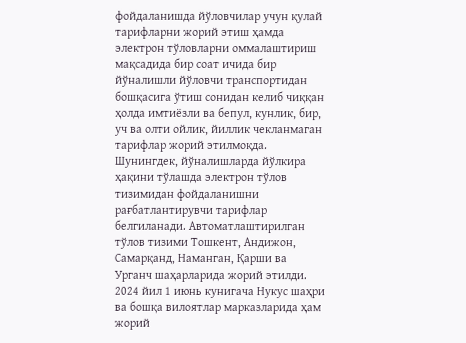фойдаланишда йўловчилар учун қулай тарифларни жорий этиш ҳамда электрон тўловларни оммалаштириш мақсадида бир соат ичида бир йўналишли йўловчи транспортидан бошқасига ўтиш сонидан келиб чиққан ҳолда имтиёзли ва бепул, кунлик, бир, уч ва олти ойлик, йиллик чекланмаган тарифлар жорий этилмоқда.
Шунингдек, йўналишларда йўлкира ҳақини тўлашда электрон тўлов тизимидан фойдаланишни рағбатлантирувчи тарифлар белгиланади. Автоматлаштирилган тўлов тизими Тошкент, Андижон, Самарқанд, Наманган, Қарши ва Урганч шаҳарларида жорий этилди. 2024 йил 1 июнь кунигача Нукус шаҳри ва бошқа вилоятлар марказларида ҳам жорий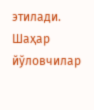этилади.
Шаҳар йўловчилар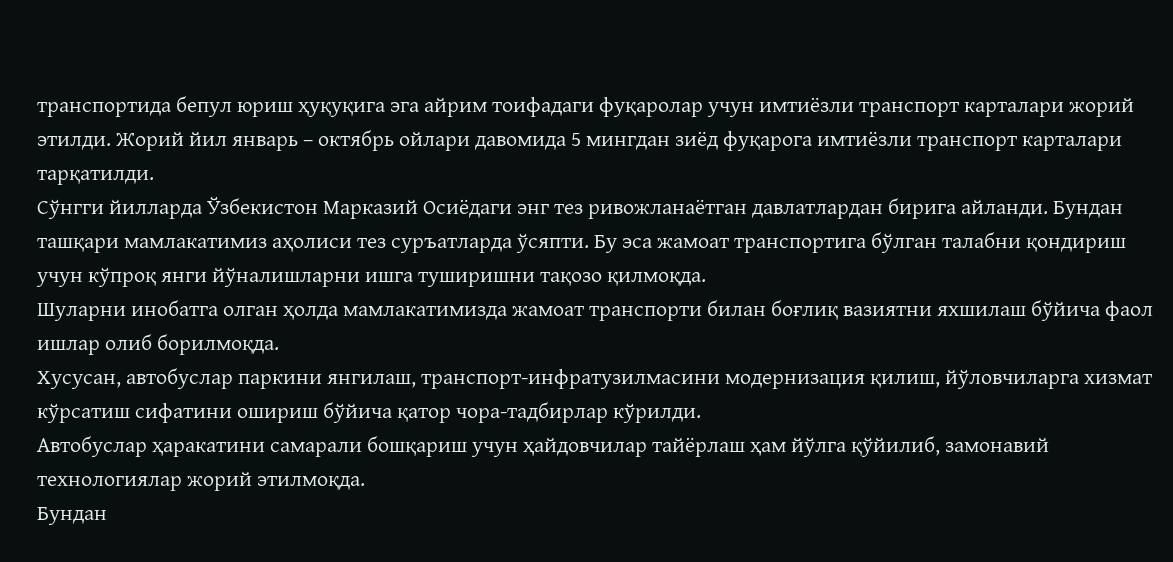транспортида бепул юриш ҳуқуқига эга айрим тоифадаги фуқаролар учун имтиёзли транспорт карталари жорий этилди. Жорий йил январь – октябрь ойлари давомида 5 мингдан зиёд фуқарога имтиёзли транспорт карталари тарқатилди.
Сўнгги йилларда Ўзбекистон Марказий Осиёдаги энг тез ривожланаётган давлатлардан бирига айланди. Бундан ташқари мамлакатимиз аҳолиси тез суръатларда ўсяпти. Бу эса жамоат транспортига бўлган талабни қондириш учун кўпроқ янги йўналишларни ишга туширишни тақозо қилмоқда.
Шуларни инобатга олган ҳолда мамлакатимизда жамоат транспорти билан боғлиқ вазиятни яхшилаш бўйича фаол ишлар олиб борилмоқда.
Хусусан, автобуслар паркини янгилаш, транспорт-инфратузилмасини модернизация қилиш, йўловчиларга хизмат кўрсатиш сифатини ошириш бўйича қатор чора-тадбирлар кўрилди.
Автобуслар ҳаракатини самарали бошқариш учун ҳайдовчилар тайёрлаш ҳам йўлга қўйилиб, замонавий технологиялар жорий этилмоқда.
Бундан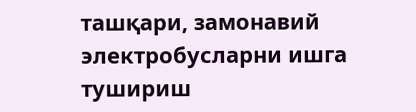ташқари, замонавий электробусларни ишга тушириш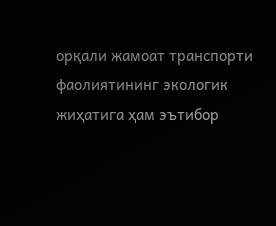орқали жамоат транспорти фаолиятининг экологик жиҳатига ҳам эътибор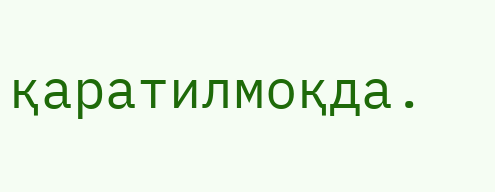қаратилмоқда.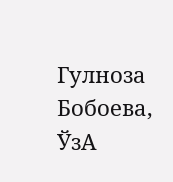Гулноза Бобоева, ЎзА